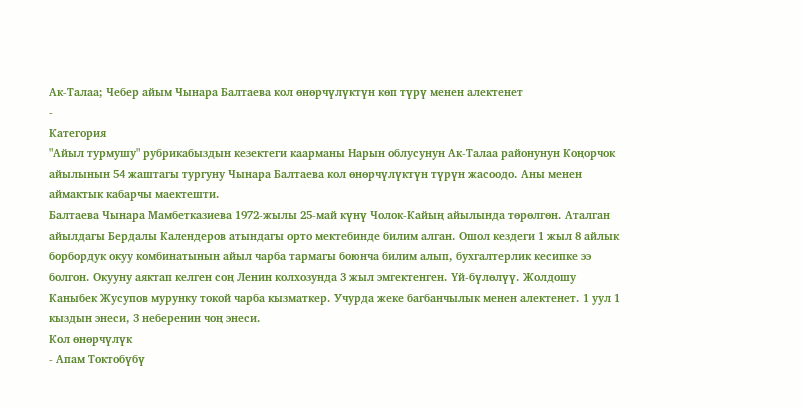Ак-Талаа; Чебер айым Чынара Балтаева кол өнөрчүлүктүн көп түрү менен алектенет
-
Категория
"Айыл турмушу" рубрикабыздын кезектеги каарманы Нарын облусунун Ак-Талаа районунун Коңорчок айылынын 54 жаштагы тургуну Чынара Балтаева кол өнөрчүлүктүн түрүн жасоодо. Аны менен аймактык кабарчы маектешти.
Балтаева Чынара Мамбетказиева 1972-жылы 25-май күнү Чолок-Кайың айылында төрөлгөн. Аталган айылдагы Бердалы Календеров атындагы орто мектебинде билим алган. Ошол кездеги 1 жыл 8 айлык борбордук окуу комбинатынын айыл чарба тармагы боюнча билим алып, бухгалтерлик кесипке ээ болгон. Окууну аяктап келген соң Ленин колхозунда 3 жыл эмгектенген. Үй-бүлөлүү. Жолдошу Каныбек Жусупов мурунку токой чарба кызматкер. Учурда жеке багбанчылык менен алектенет. 1 уул 1 кыздын энеси, 3 неберенин чоң энеси.
Кол өнөрчүлүк
- Апам Токтобүбү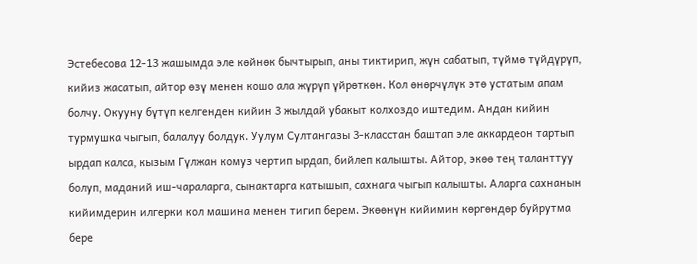Эстебесова 12-13 жашымда эле көйнөк бычтырып, аны тиктирип, жүн сабатып, түймө түйдүрүп, кийиз жасатып, айтор өзү менен кошо ала жүрүп үйрөткөн. Кол өнөрчүлүк этө устатым апам болчу. Окууну бүтүп келгенден кийин 3 жылдай убакыт колхоздо иштедим. Андан кийин турмушка чыгып, балалуу болдук. Уулум Султангазы 3-класстан баштап эле аккардеон тартып ырдап калса, кызым Гүлжан комуз чертип ырдап, бийлеп калышты. Айтор, экөө тең таланттуу болуп, маданий иш-чараларга, сынактарга катышып, сахнага чыгып калышты. Аларга сахнанын кийимдерин илгерки кол машина менен тигип берем. Экөөнүн кийимин көргөндөр буйрутма бере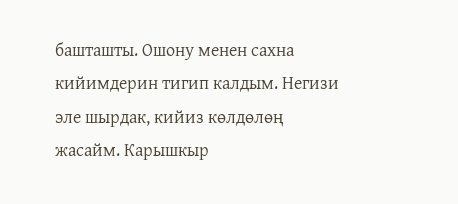башташты. Ошону менен сахна кийимдерин тигип калдым. Негизи эле шырдак, кийиз көлдөлөң жасайм. Карышкыр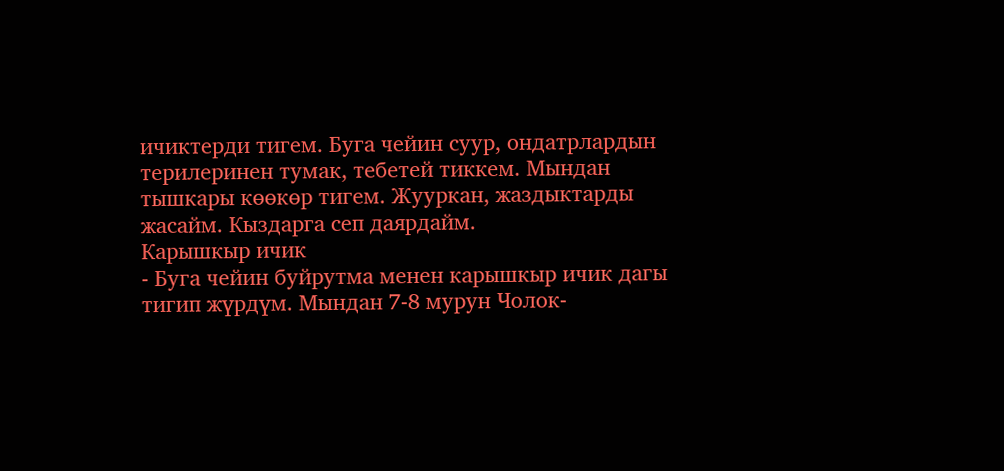ичиктерди тигем. Буга чейин суур, ондатрлардын терилеринен тумак, тебетей тиккем. Мындан тышкары көөкөр тигем. Жууркан, жаздыктарды жасайм. Кыздарга сеп даярдайм.
Карышкыр ичик
- Буга чейин буйрутма менен карышкыр ичик дагы тигип жүрдүм. Мындан 7-8 мурун Чолок-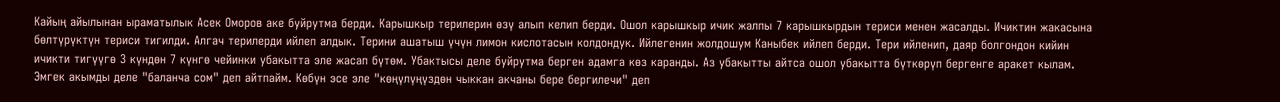Кайың айылынан ыраматылык Асек Оморов аке буйрутма берди. Карышкыр терилерин өзү алып келип берди. Ошол карышкыр ичик жалпы 7 карышкырдын териси менен жасалды. Ичиктин жакасына бөлтүрүктүн териси тигилди. Алгач терилерди ийлеп алдык. Терини ашатыш үчүн лимон кислотасын колдондук. Ийлегенин жолдошум Каныбек ийлеп берди. Тери ийленип, даяр болгондон кийин ичикти тигүүгө 3 күндөн 7 күнгө чейинки убакытта эле жасап бүтөм. Убактысы деле буйрутма берген адамга көз каранды. Аз убакытты айтса ошол убакытта бүткөрүп бергенге аракет кылам. Эмгек акымды деле "баланча сом" деп айтпайм. Көбүн эсе эле "көңүлүңүздөн чыккан акчаны бере бергилечи" деп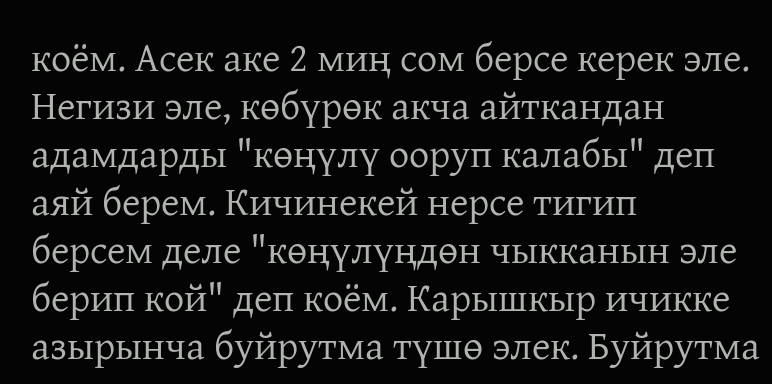коём. Асек аке 2 миң сом берсе керек эле. Негизи эле, көбүрөк акча айткандан адамдарды "көңүлү ооруп калабы" деп аяй берем. Кичинекей нерсе тигип берсем деле "көңүлүңдөн чыкканын эле берип кой" деп коём. Карышкыр ичикке азырынча буйрутма түшө элек. Буйрутма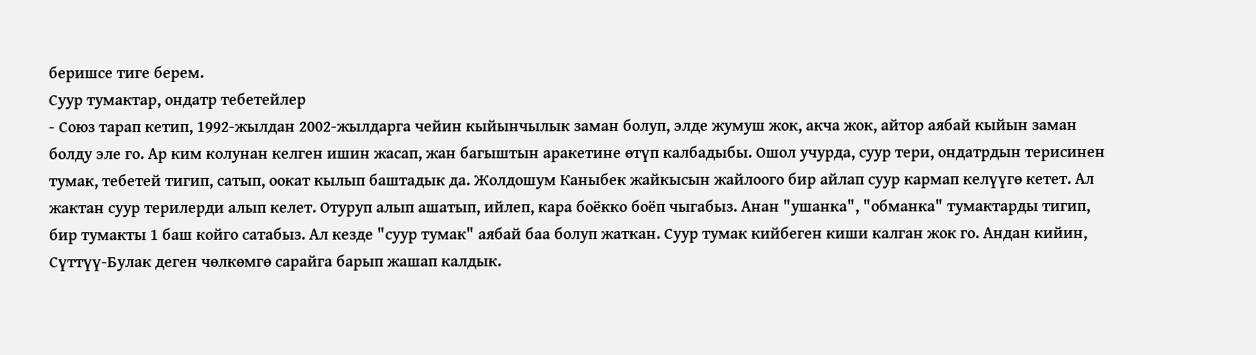беришсе тиге берем.
Суур тумактар, ондатр тебетейлер
- Союз тарап кетип, 1992-жылдан 2002-жылдарга чейин кыйынчылык заман болуп, элде жумуш жок, акча жок, айтор аябай кыйын заман болду эле го. Ар ким колунан келген ишин жасап, жан багыштын аракетине өтүп калбадыбы. Ошол учурда, суур тери, ондатрдын терисинен тумак, тебетей тигип, сатып, оокат кылып баштадык да. Жолдошум Каныбек жайкысын жайлоого бир айлап суур кармап келүүгө кетет. Ал жактан суур терилерди алып келет. Отуруп алып ашатып, ийлеп, кара боёкко боёп чыгабыз. Анан "ушанка", "обманка" тумактарды тигип, бир тумакты 1 баш койго сатабыз. Ал кезде "суур тумак" аябай баа болуп жаткан. Суур тумак кийбеген киши калган жок го. Андан кийин, Сүттүү-Булак деген чөлкөмгө сарайга барып жашап калдык.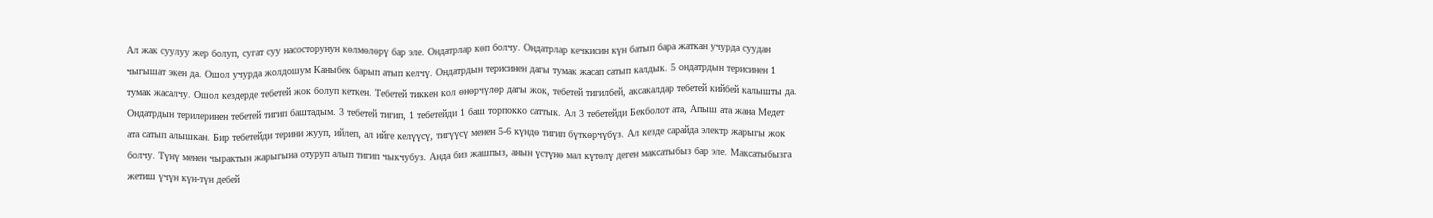Ал жак суулуу жер болуп, сугат суу насосторунун көлмөлөрү бар эле. Ондатрлар көп болчу. Ондатрлар кечкисин күн батып бара жаткан учурда суудан чыгышат экен да. Ошол учурда жолдошум Каныбек барып атып келчү. Ондатрдын терисинен дагы тумак жасап сатып калдык. 5 ондатрдын терисинен 1 тумак жасалчу. Ошол кездерде тебетей жок болуп кеткен. Тебетей тиккен кол өнөрчүлөр дагы жок, тебетей тигилбей, аксакалдар тебетей кийбей калышты да. Ондатрдын терилеринен тебетей тигип баштадым. 3 тебетей тигип, 1 тебетейди 1 баш торпокко саттык. Ал 3 тебетейди Бекболот ата, Апыш ата жана Медет ата сатып алышкан. Бир тебетейди терини жууп, ийлеп, ал ийге келүүсү, тигүүсү менен 5-6 күндө тигип бүткөрчүбүз. Ал кезде сарайда электр жарыгы жок болчу. Түнү менен чырактын жарыгына отуруп алып тигип чыкчубуз. Анда биз жашпыз, анын үстүнө мал күтөлү деген максатыбыз бар эле. Максатыбызга жетиш үчүн күн-түн дебей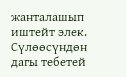жанталашып иштейт элек. Сүлөөсүндөн дагы тебетей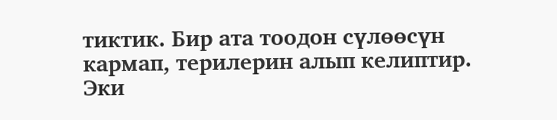тиктик. Бир ата тоодон сүлөөсүн кармап, терилерин алып келиптир. Эки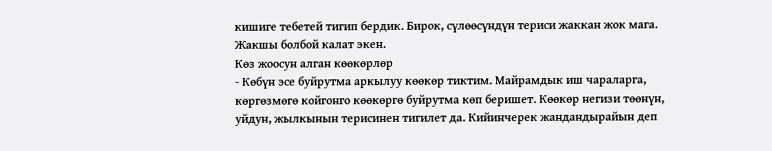кишиге тебетей тигип бердик. Бирок, сүлөөсүндүн териси жаккан жок мага. Жакшы болбой калат экен.
Көз жоосун алган көөкөрлөр
- Көбүн эсе буйрутма аркылуу көөкөр тиктим. Майрамдык иш чараларга, көргөзмөгө койгонго көөкөргө буйрутма көп беришет. Көөкөр негизи төөнүн, уйдун, жылкынын терисинен тигилет да. Кийинчерек жандандырайын деп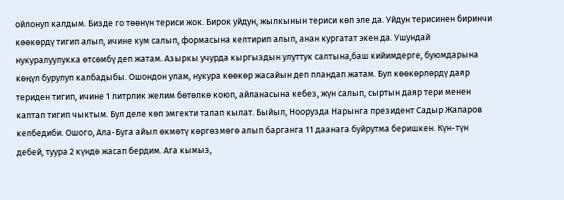ойлонуп калдым. Бизде го төөнүн териси жок. Бирок уйдун, жылкынын териси көп эле да. Уйдун терисинен биринчи көөкөрдү тигип алып, ичине кум салып, формасына келтирип алып, анан кургатат экен да. Ушундай нукуралуулукка өтсөмбү деп жатам. Азыркы учурда кыргыздын улуттук салтына,баш кийимдерге, буюмдарына көңүл бурулуп калбадыбы. Ошондон улам, нукура көөкөр жасайын деп пландап жатам. Бул көөкөрлөрдү даяр териден тигип, ичине 1 литрлик желим бөтөлкө коюп, айланасына кебез, жүн салып, сыртын даяр тери менен каптап тигип чыктым. Бул деле көп эмгекти талап кылат. Быйыл, Ноорузда Нарынга президент Садыр Жапаров келбедиби. Ошого, Ала-Буга айыл өкмөтү көргөзмөгө алып барганга 11 даанага буйрутма беришкен. Күн-түн дебей, туура 2 күндө жасап бердим. Ага кымыз,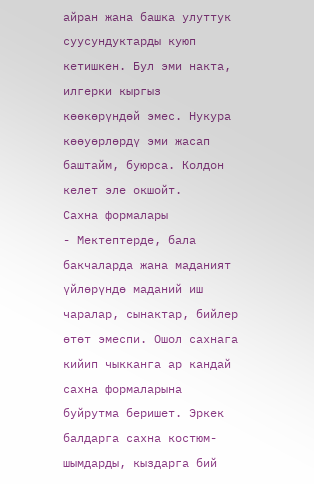айран жана башка улуттук суусундуктарды куюп кетишкен. Бул эми накта, илгерки кыргыз көөкөрүндөй эмес. Нукура көөуөрлөрдү эми жасап баштайм, буюрса. Колдон келет эле окшойт.
Сахна формалары
- Мектептерде, бала бакчаларда жана маданият үйлөрүндө маданий иш чаралар, сынактар, бийлер өтөт эмеспи. Ошол сахнага кийип чыкканга ар кандай сахна формаларына буйрутма беришет. Эркек балдарга сахна костюм-шымдарды, кыздарга бий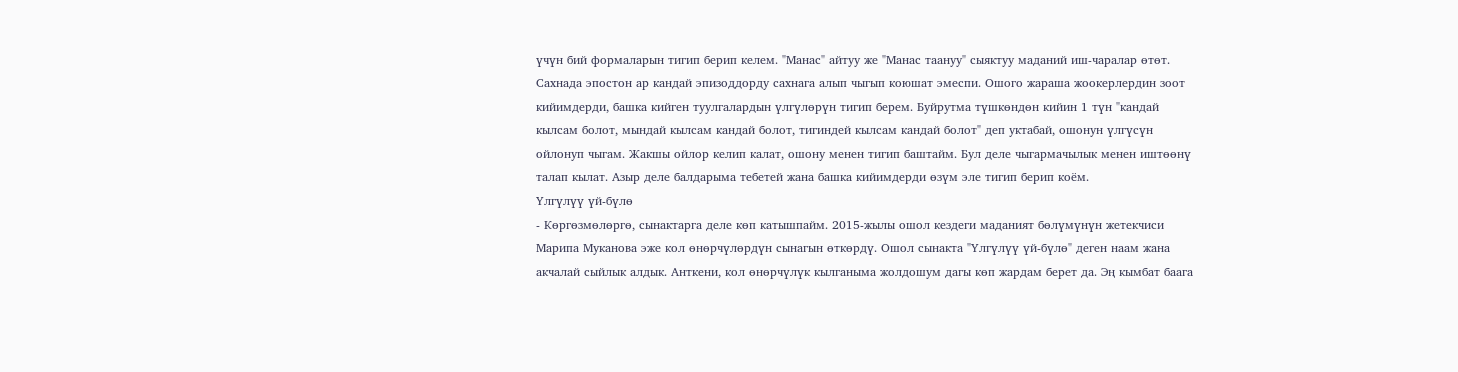үчүн бий формаларын тигип берип келем. "Манас" айтуу же "Манас таануу" сыяктуу маданий иш-чаралар өтөт. Сахнада эпостон ар кандай эпизоддорду сахнага алып чыгып коюшат эмеспи. Ошого жараша жоокерлердин зоот кийимдерди, башка кийген туулгалардын үлгүлөрүн тигип берем. Буйрутма түшкөндөн кийин 1 түн "кандай кылсам болот, мындай кылсам кандай болот, тигиндей кылсам кандай болот" деп уктабай, ошонун үлгүсүн ойлонуп чыгам. Жакшы ойлор келип калат, ошону менен тигип баштайм. Бул деле чыгармачылык менен иштөөнү талап кылат. Азыр деле балдарыма тебетей жана башка кийимдерди өзүм эле тигип берип коём.
Үлгүлүү үй-бүлө
- Көргөзмөлөргө, сынактарга деле көп катышпайм. 2015-жылы ошол кездеги маданият бөлүмүнүн жетекчиси Марипа Муканова эже кол өнөрчүлөрдүн сынагын өткөрдү. Ошол сынакта "Үлгүлүү үй-бүлө" деген наам жана акчалай сыйлык алдык. Анткени, кол өнөрчүлүк кылганыма жолдошум дагы көп жардам берет да. Эң кымбат баага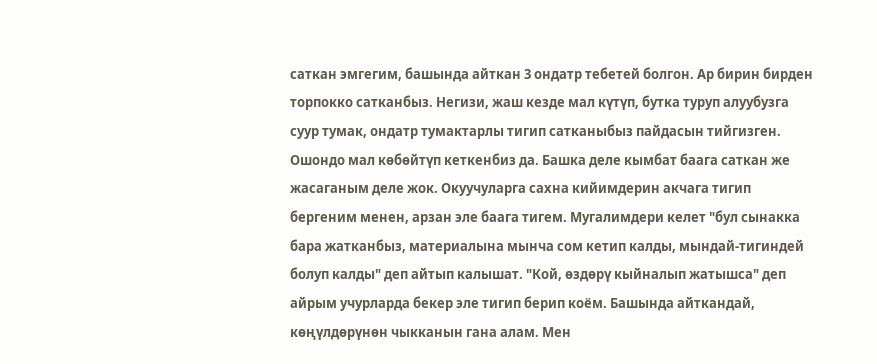саткан эмгегим, башында айткан 3 ондатр тебетей болгон. Ар бирин бирден торпокко сатканбыз. Негизи, жаш кезде мал күтүп, бутка туруп алуубузга суур тумак, ондатр тумактарлы тигип сатканыбыз пайдасын тийгизген. Ошондо мал көбөйтүп кеткенбиз да. Башка деле кымбат баага саткан же жасаганым деле жок. Окуучуларга сахна кийимдерин акчага тигип бергеним менен, арзан эле баага тигем. Мугалимдери келет "бул сынакка бара жатканбыз, материалына мынча сом кетип калды, мындай-тигиндей болуп калды" деп айтып калышат. "Кой, өздөрү кыйналып жатышса" деп айрым учурларда бекер эле тигип берип коём. Башында айткандай, көңүлдөрүнөн чыкканын гана алам. Мен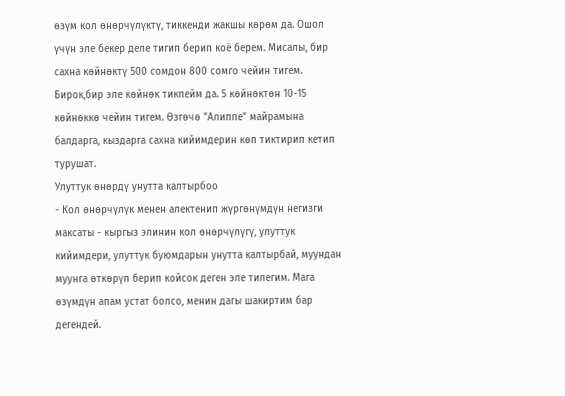өзүм кол өнөрчүлүктү, тиккенди жакшы көрөм да. Ошол үчүн эле бекер деле тигип берип коё берем. Мисалы, бир сахна көйнөктү 500 сомдон 800 сомго чейин тигем. Бирок,бир эле көйнөк тикпейм да. 5 көйнөктөн 10-15 көйнөккө чейин тигем. Өзгөчө "Алиппе" майрамына балдарга, кыздарга сахна кийимдерин көп тиктирип кетип турушат.
Улуттук өнөрдү унутта калтырбоо
- Кол өнөрчүлүк менен алектенип жүргөнүмдүн негизги максаты - кыргыз элинин кол өнөрчүлүгү, улуттук кийимдери, улуттук буюмдарын унутта калтырбай, муундан муунга өткөрүп берип койсок деген эле тилегим. Мага өзүмдүн апам устат болсо, менин дагы шакиртим бар дегендей.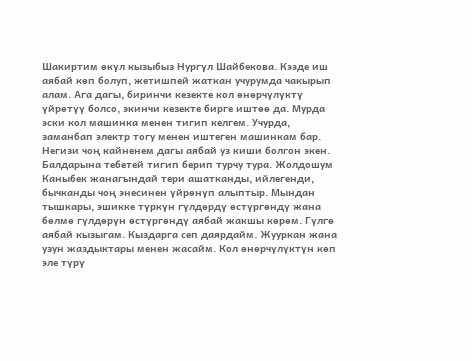Шакиртим өкүл кызыбыз Нургүл Шайбекова. Кээде иш аябай көп болуп, жетишпей жаткан учурумда чакырып алам. Ага дагы, биринчи кезекте кол өнөрчүлүктү үйрөтүү болсо, экинчи кезекте бирге иштөө да. Мурда эски кол машинка менен тигип келгем. Учурда, заманбап электр тогу менен иштеген машинкам бар. Негизи чоң кайненем дагы аябай уз киши болгон экен. Балдарына тебетей тигип берип турчу тура. Жолдошум Каныбек жанагындай тери ашатканды, ийлегенди, бычканды чоң энесинен үйрөнүп алыптыр. Мындан тышкары, эшикке түркүн гүлдөрдү өстүргөндү жана бөлмө гүлдөрүн өстүргөндү аябай жакшы көрөм. Гүлгө аябай кызыгам. Кыздарга сеп даярдайм. Жууркан жана узун жаздыктары менен жасайм. Кол өнөрчүлүктүн көп эле түрү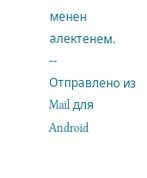менен алектенем.
--
Отправлено из Mail для Android